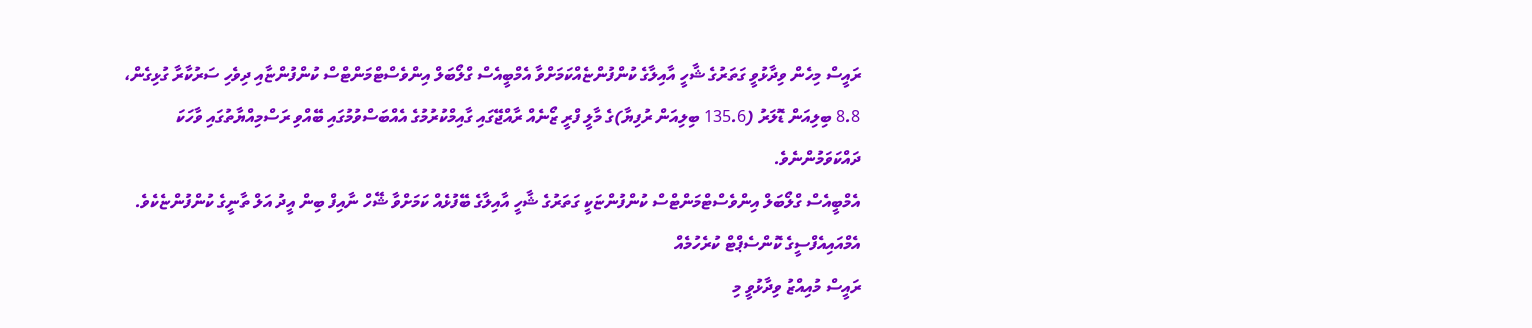ރައީސް މިހެން ވިދާޅުވީ ގަތަރުގެ ޝާހީ އާއިލާގެ ކުންފުންޏެއްކަމަށްވާ އެމްބީއެސް ގްލޯބަލް އިންވެސްޓްމަންޓްސް ކުންފުންޏާއި ދިވެހި ސަރުކާރާ ގުޅިގެން، 8.8 ބިލިއަން ޑޮލަރު (135.6 ބިލިއަން ރުފިޔާ)ގެ މާލީ ފްރީ ޒޯނެއް ރާއްޖޭގައި ގާއިމްކުރުމުގެ އެއްބަސްވުމުގައި ބޭއްވި ރަސްމިއްޔާތުގައި ވާހަކަ ދައްކަވަމުންނެވެ.
އެމްބީއެސް ގްލޯބަލް އިންވެސްޓްމަންޓްސް ކުންފުންޏަކީ ގަތަރުގެ ޝާހީ އާއިލާގެ ބޭފުޅެއް ކަމަށްވާ ޝޭހް ނާއިފް ބިން އީދު އަލް ތާނީގެ ކުންފުންޏެކެވެ.
އެމްއައިއެފްސީގެ ކޮންސެޕްޓް ކުރެހުމެއް
ރައީސް މުއިއްޒު ވިދާޅުވީ މި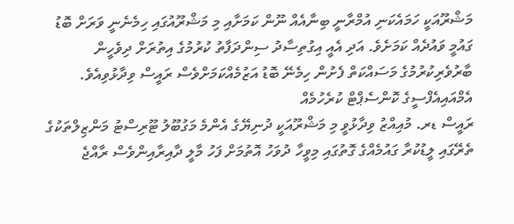މަޝްރޫއަކީ ހަމައެކަނި އުމްރާނީ ބިނާއެއް ނޫން ކަމަށާއި މި މަޝްރޫއުގައި ހިމެނެނީ ވަރަށް ބޮޑު ގައުމީ ވައުދެއް ކަމަށެވެ. އަދި އެއީ އިގުތިސާދު ސިންދަފާތު ކުރުމުގެ އިތުރަށް ދިވެހީން ބާރުވެރިކުރުމުގެ މަސައްކަތް ފެށުން ހިމެނޭ ބޮޑު އަޒުމެއްކަމަށްވެސް ރައީސް ވިދާޅުވިއެވެ.
އެމްއައިއެފްސީގެ ކޮންސެޕްޓް ކުރެހުމެއް
ރައީސް ޑރ. މުއިއްޒު ވިދާޅުވީ މި މަޝްރޫއަކީ ދުނިޔޭގެ އެންމެ މަގުބޫލު ޓޫރިސްޓު މަންޒިލްތަކުގެ ތެރޭގައި ލީޑުކުރާ ގައުމެއްގެ ގޮތުގައި މިވީހާ ދުވަހު އޮތުމަށް ފަހު މާލީ ދާއިރާއިންވެސް ރާއްޖެ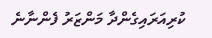ކުރިއަރައިގެންދާ މަންޒަރު ފެންނާނެ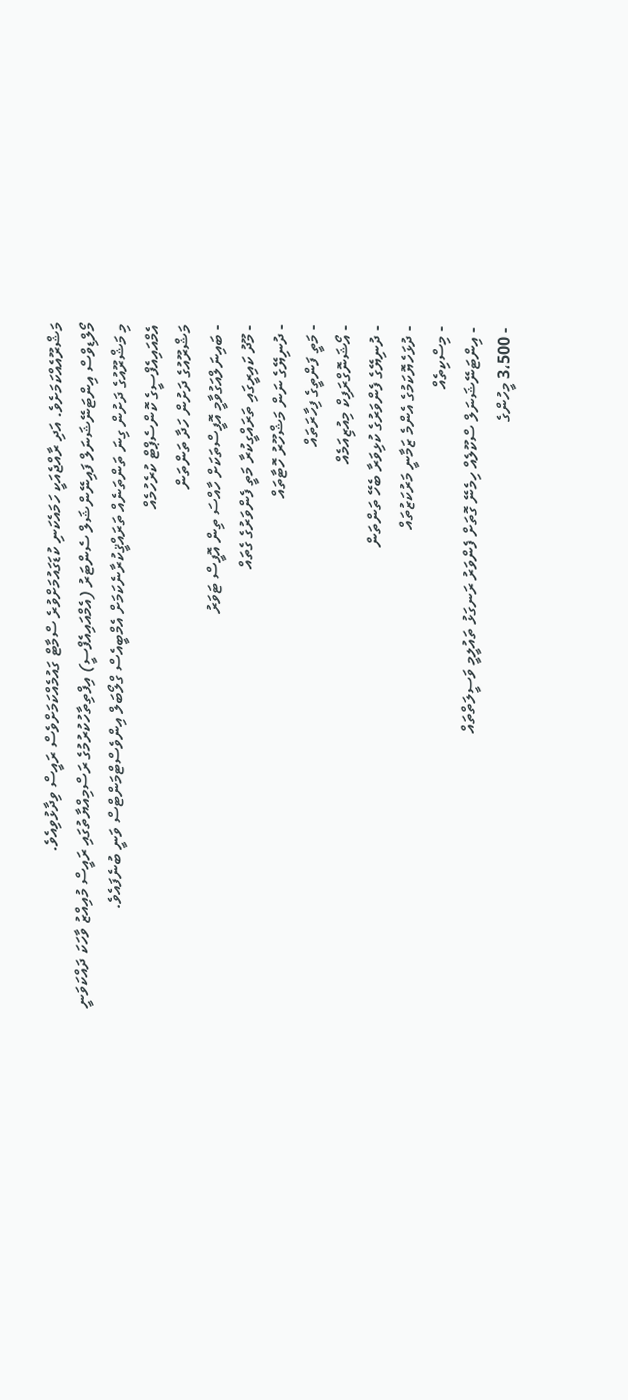މަޝްރޫއެއްކަމަށެވެ. އަދި ރާއްޖެއަކީ ހަމައެކަނި ކުޑަގައުމަށްވުރެ ސްމާޓް ގައުމެއްކަމަށްވެސް ރައީސް ވިދާޅުވިއެވެ.
މޯލްޑިވްސް އިންޓަނޭޝަނަލް ފައިނޭންޝަލް ސެންޓަރު (އެމްއައިއެފްސީ) އިފްތިތާހުކުރުމުގެ ރަސްމިއްޔާތުގައި ރައީސް މުއިއްޒު ވާހަކަ ދައްކަވަނީ
މި މަޝްރޫއުގެ ދަށުން ގިނަ ތަންތަނެއް ތަރައްޤީކުރާނެކަމަށް އެމްބީއެސް ގްލޯބަލް އިންވެސްޓްމަންޓްސް ވަނީ ބުނެފައެވެ.
އެމްއައިއެފްސީގެ ކޮންސެޕްޓް ކުރެހުމެއް
މަޝްރޫއުގެ ދަށުން ހަދާ ތަންތަން
- ބައިނަލްއަގުވާމީ އޮފީސްތަކަށް ހާއްސަ ތިން އޮފީސް ޓަވަރު
- މޫދު ކައިރީގައި ތަރައްގީކުރާ މަތީ ފެންވަރުގެ ގެތައް
- ދުނިޔޭގެ ނަން މަޝްހޫރު ހޮޓާތައް
- މަތީ ފަންތީގެ ފިހާރަތައް
- އޯޝަނޮގްރަފިކް މިއުޒިއަމެއް
- ދުނިޔޭގެ ފެންވަރުގެ ކުޅިވަރާ ބެހޭ ތަންތަން
- ދުޅަހެޔޮކަމުގެ އެންމެ ޒަމާނީ މަރުކަޒުތައް
- މިސްކިތެއް
- އިންޓަނޭޝަނަލް ސްކޫލެއް ހިމެނޭ ގޮތަށް ފެންވަރު ރަނގަޅު ތައުލީމީ ވަސީލަތްތައް
- 3،500 މީހުންގެ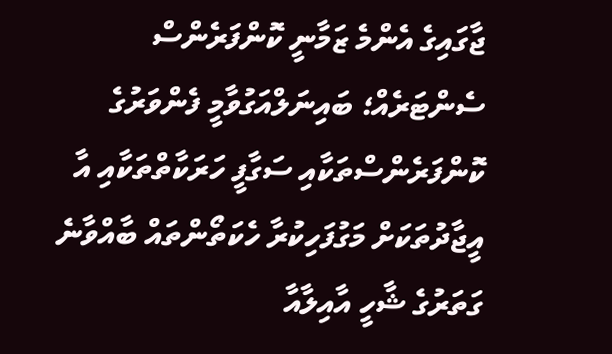ޖާގައިގެ އެންމެ ޒަމާނީ ކޮންފަރެންސް ސެންޓަރެއް؛ ބައިނަލްއަގުވާމީ ފެންވަރުގެ ކޮންފަރެންސްތަކާއި ސަގާފީ ހަރަކާތްތަކާއި އާ އީޖާދުތަކަށް މަގުފަހިކުރާ ހެކަތޯންތައް ބާއްވާނެ
ގަތަރުގެ ޝާހީ އާއިލާއާ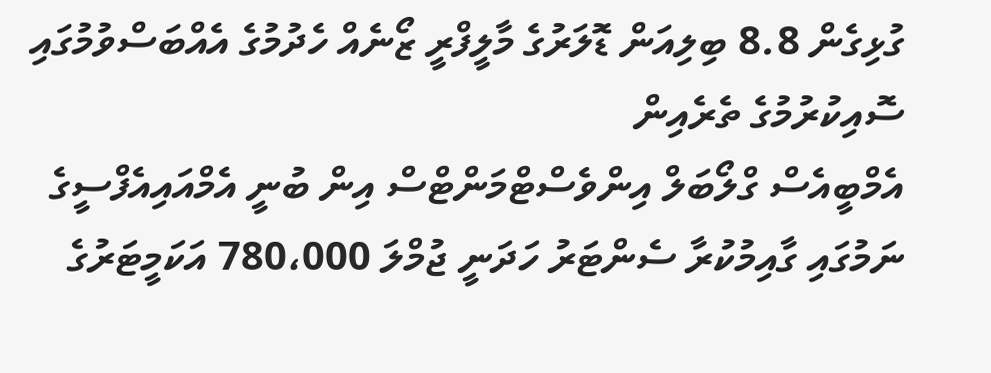ގުޅިގެން 8.8 ބިލިއަން ޑޮލަރުގެ މާލީފްރީ ޒޯނެއް ހެދުމުގެ އެއްބަސްވުމުގައި ސޮއިކުރުމުގެ ތެރެއިން
އެމްބީއެސް ގްލޯބަލް އިންވެސްޓްމަންޓްސް އިން ބުނީ އެމްއައިއެފްސީގެ ނަމުގައި ގާއިމުކުރާ ސެންޓަރު ހަދަނީ ޖުމްލަ 780،000 އަކަމީޓަރުގެ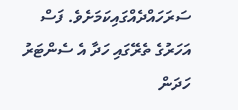ސަރަހައްދެއްގައިކަމަށެވެ. ފަސް އަހަރުގެ ތެރޭގައި ހަދާ އެ ސެންޓަރު ހަދަން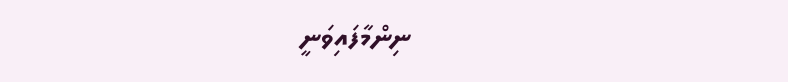ނިންމާފައިވަނީ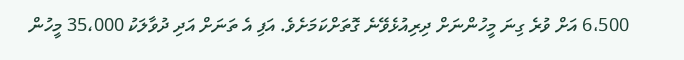6،500 އަށް ވުރެ ގިނަ މީހުންނަށް ދިރިއުޅެވޭނެ ގޮތަށްކަމަށެވެ. އަފި އެ ތަނަށް އަދި ދުވާލަކު 35،000 މީހުން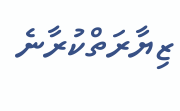ޒިޔާރަތްކުރާނެ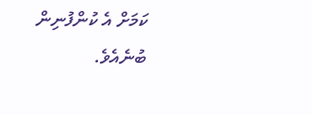ކަމަށް އެ ކުންފުނިން ބުނެއެވެ.